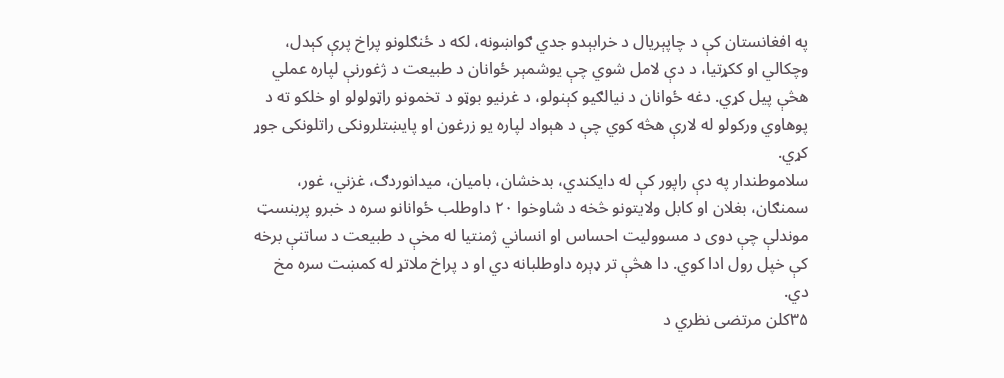په افغانستان کې د چاپېریال د خرابېدو جدي ګواښونه، لکه د ځنګلونو پراخ پرې کېدل، وچکالي او ککړتیا، د دې لامل شوي چې یوشمېر ځوانان د طبیعت د ژغورنې لپاره عملي هڅې پیل کړي. دغه ځوانان د نیالګیو کېنولو، د غرنیو بوټو د تخمونو راټولولو او خلکو ته د پوهاوي ورکولو له لارې هڅه کوي چې د هېواد لپاره یو زرغون او پایښتلرونکی راتلونکی جوړ کړي.
سلاموطندار په دې راپور کې له دایکندي، بدخشان، بامیان، میدانوردګ، غزني، غور، سمنګان، بغلان او کابل ولایتونو څخه د شاوخوا ۲۰ داوطلب ځوانانو سره د خبرو پربنسټ موندلې چې دوی د مسوولیت احساس او انساني ژمنتیا له مخې د طبیعت د ساتنې برخه کې خپل رول ادا کوي. دا هڅې تر ډېره داوطلبانه دي او د پراخ ملاتړ له کمښت سره مخ دي.
۳۵کلن مرتضی نظري د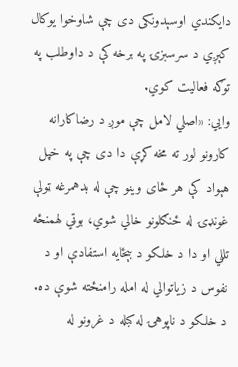دایکندي اوسېدونکی دی چې شاوخوا یوکال کېږي د سرسبزۍ په برخه کې د داوطلب په توګه فعالیت کوي.
وايي: «اصلي لامل چې موږ د رضاکارانه کارونو لور ته مخه کړې دا دی چې په خپل هېواد کې هر ځای وینو چې له بدهمرغه ټولې غونډۍ له ځنګلونو خالي شوي، بوټي لهمنځه تللي او دا د خلکو د بېځایه استفادې او د نفوس د زیاتوالي له امله رامنځته شوې ده. د خلکو د ناپوهۍ له کبله د غرونو له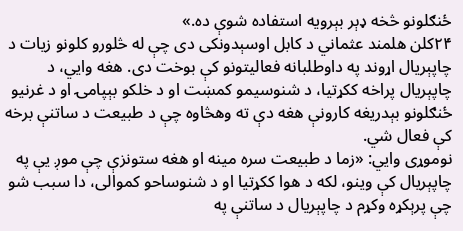ځنګلونو څخه ډېر بېرویه استفاده شوې ده.»
۲۴کلن هلمند عثماني د کابل اوسېدونکی دی چې له څلورو کلونو زیات د چاپېریال اړوند په داوطلبانه فعالیتونو کې بوخت دی. هغه وايي، د چاپېریال پراخه ککړتیا، د شنوسیمو کمښت او د خلکو بېپامۍ او د غرنیو ځنګلونو بېدریغه کارونې هغه دې ته وهڅاوه چې د طبیعت د ساتنې برخه کې فعال شي.
نوموړی وايي: «زما د طبیعت سره مینه او هغه ستونزې چې موږ یې په چاپېریال کې وینو، لکه د هوا ککړتیا او د شنوساحو کموالی، دا سبب شو چې پرېکړه وکړم د چاپېریال د ساتنې په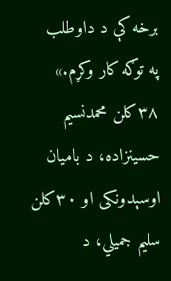برخه کې د داوطلب په توګه کار وکړم.»
۳۸کلن محمدنسیم حسینزاده، د بامیان اوسېدونکی او ۳۰کلن سلیم جمیلي، د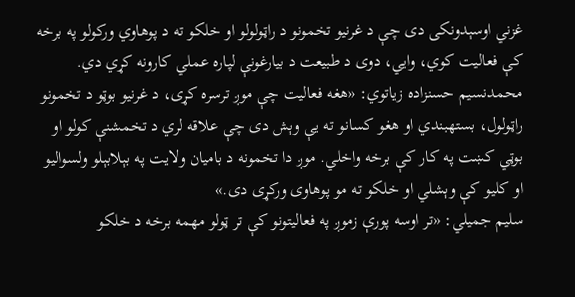غزني اوسېدونکی دی چې د غرنیو تخمونو د راټولولو او خلکو ته د پوهاوي ورکولو په برخه کې فعالیت کوي، وايي، دوی د طبیعت د بیارغونې لپاره عملي کارونه کړي دي.
محمدنسیم حسنزاده زیاتوي: «هغه فعالیت چې موږ ترسره کړی، د غرنیو بوټو د تخمونو راټولول، بستهبندي او هغو کسانو ته یې وېش دی چې علاقه لري د تخمشنې کولو او بوټي کښت په کار کې برخه واخلي. موږ دا تخمونه د بامیان ولایت په بېلابېلو ولسوالیو او کلیو کې وېشلي او خلکو ته مو پوهاوی ورکړی دی.»
سلیم جمیلي: «تر اوسه پورې زموږ په فعالیتونو کې تر ټولو مهمه برخه د خلکو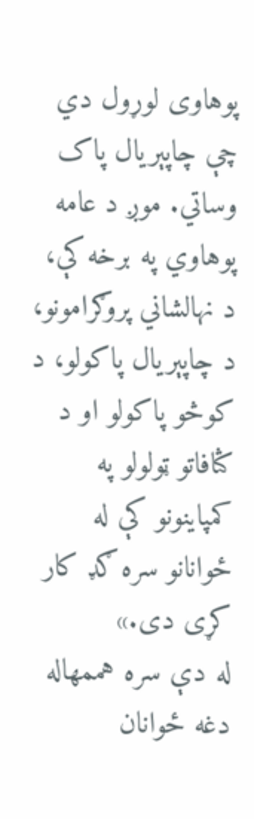پوهاوی لوړول دي چې چاپېریال پاک وساتي. موږ د عامه پوهاوي په برخه کې، د نهالشاني پروګرامونو، د چاپېریال پاکولو، د کوڅو پاکولو او د کثافاتو ټولولو په کمپاینونو کې له ځوانانو سره ګډ کار کړی دی.»
له دې سره هممهاله دغه ځوانان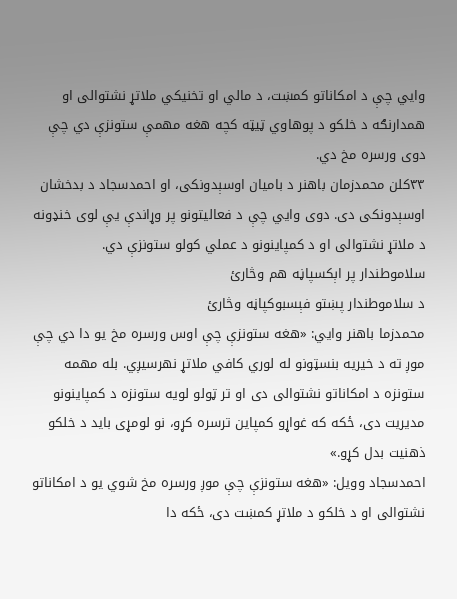وايي چې د امکاناتو کمښت، د مالي او تخنیکي ملاتړ نشتوالی او همدارنګه د خلکو د پوهاوي ټیټه کچه هغه مهمې ستونزې دي چې دوی ورسره مخ دي.
۳۳کلن محمدزمان باهنر د بامیان اوسېدونکی، او احمدسجاد د بدخشان اوسېدونکی دی. دوی وايي چې د فعالیتونو پر وړاندې یې لوی خنډونه د ملاتړ نشتوالی او د کمپاینونو د عملي کولو ستونزې دي.
سلاموطندار پر اېکسپاڼه هم وڅارئ
د سلاموطندار پښتو فېسبوکپاڼه وڅارئ
محمدزما باهنر وايي: «هغه ستونزې چې اوس ورسره مخ یو دا دي چې موږ ته د خیریه بنسټونو له لوري کافي ملاتړ نهرسیږي. بله مهمه ستونزه د امکاناتو نشتوالی دی او تر ټولو لویه ستونزه د کمپاینونو مدیریت دی، ځکه که غواړو کمپاین ترسره کړو، نو لومړی باید د خلکو ذهنیت بدل کړو.»
احمدسجاد وویل: «هغه ستونزې چې موږ ورسره مخ شوي یو د امکاناتو نشتوالی او د خلکو د ملاتړ کمښت دی، ځکه دا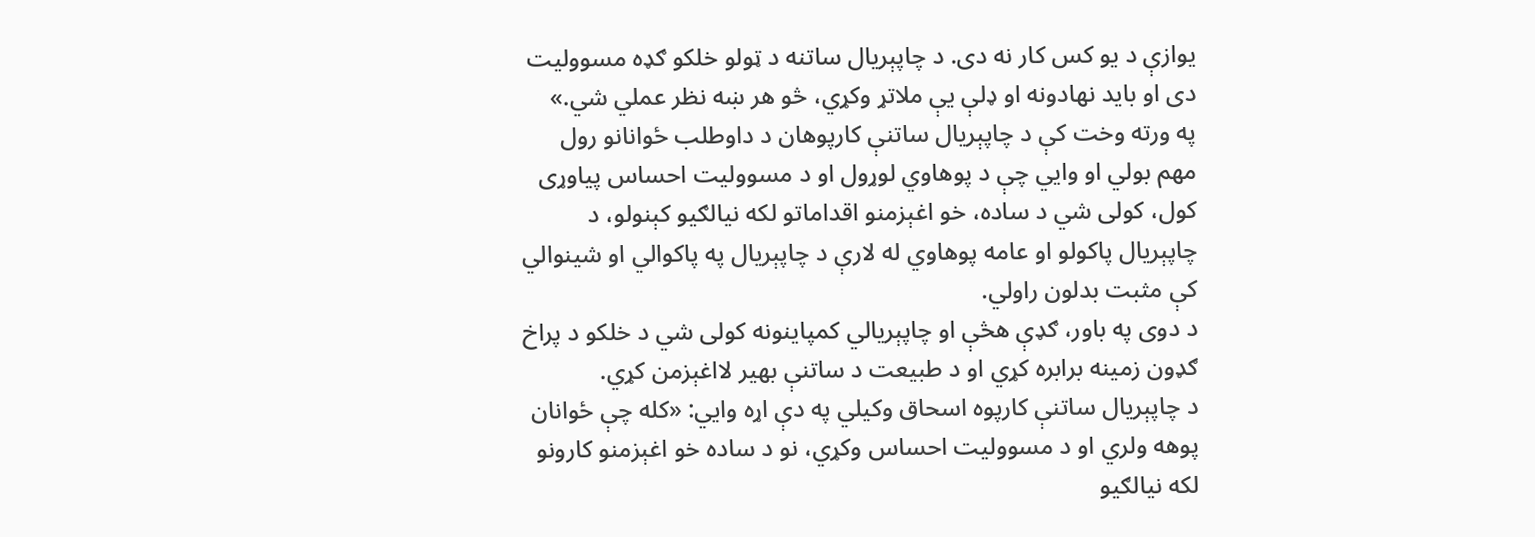یوازې د یو کس کار نه دی. د چاپېریال ساتنه د ټولو خلکو ګډه مسوولیت دی او باید نهادونه او ډلې یې ملاتړ وکړي، څو هر ښه نظر عملي شي.»
په ورته وخت کې د چاپېریال ساتنې کارپوهان د داوطلب ځوانانو رول مهم بولي او وايي چې د پوهاوي لوړول او د مسوولیت احساس پیاوړی کول، کولی شي د ساده، خو اغېزمنو اقداماتو لکه نیالګیو کېنولو، د چاپېریال پاکولو او عامه پوهاوي له لارې د چاپېریال په پاکوالي او شینوالي کې مثبت بدلون راولي.
د دوی په باور، ګډې هڅې او چاپېریالي کمپاینونه کولی شي د خلکو د پراخ ګډون زمینه برابره کړي او د طبیعت د ساتنې بهیر لااغېزمن کړي.
د چاپېریال ساتنې کارپوه اسحاق وکیلي په دې اړه وايي: «کله چې ځوانان پوهه ولري او د مسوولیت احساس وکړي، نو د ساده خو اغېزمنو کارونو لکه نیالګیو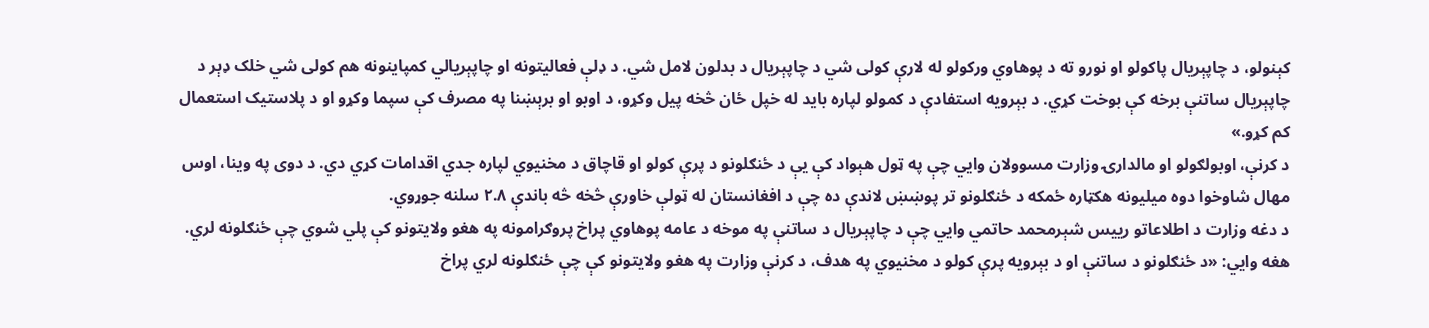کېنولو، د چاپېریال پاکولو او نورو ته د پوهاوي ورکولو له لارې کولی شي د چاپېریال د بدلون لامل شي. د ډلې فعالیتونه او چاپېریالي کمپاینونه هم کولی شي خلک ډېر د چاپېریال ساتنې برخه کې بوخت کړي. د بېرویه استفادې د کمولو لپاره باید له خپل ځان څخه پیل وکړو، د اوبو او برېښنا په مصرف کې سپما وکړو او د پلاستیک استعمال کم کړو.»
د کرنې، اوبولګولو او مالدارۍ وزارت مسوولان وايي چې په ټول هېواد کې یې د ځنګلونو د پرې کولو او قاچاق د مخنیوي لپاره جدي اقدامات کړي دي. د دوی په وینا، اوس مهال شاوخوا دوه میلیونه هکټاره ځمکه د ځنګلونو تر پوښښ لاندې ده چې د افغانستان له ټولې خاورې څخه څه باندې ۲.۸ سلنه جوړوي.
د دغه وزارت د اطلاعاتو رییس شېرمحمد حاتمي وايي چې د چاپېریال د ساتنې په موخه د عامه پوهاوي پراخ پروګرامونه په هغو ولایتونو کې پلي شوي چې ځنګلونه لري.
هغه وايي: «د ځنګلونو د ساتنې او د بېرویه پرې کولو د مخنیوي په هدف، د کرنې وزارت په هغو ولایتونو کې چې ځنګلونه لري پراخ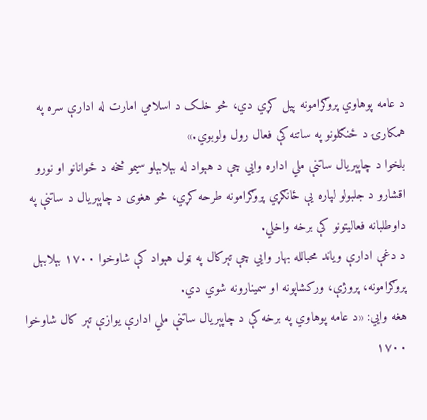د عامه پوهاوي پروګرامونه پیل کړي دي، څو خلک د اسلامي امارت له ادارې سره په همکارۍ د ځنګلونو په ساتنه کې فعال رول ولوبوي.»
بلخوا د چاپېریال ساتنې ملي اداره وايي چې د هېواد له بېلابېلو سیمو څخه د ځوانانو او نورو اقشارو د جلبولو لپاره یې ځانګړي پروګرامونه طرحه کړي، څو هغوی د چاپېریال د ساتنې په داوطلبانه فعالیتونو کې برخه واخلي.
د دغې ادارې ویاند محبالله بهار وايي چې تېرکال په ټول هېواد کې شاوخوا ۱۷۰۰ بېلابېل پروګرامونه، پروژې، ورکشاپونه او سمینارونه شوي دي.
هغه وايي: «د عامه پوهاوي په برخه کې د چاپېریال ساتنې ملي ادارې یوازې تېر کال شاوخوا ۱۷۰۰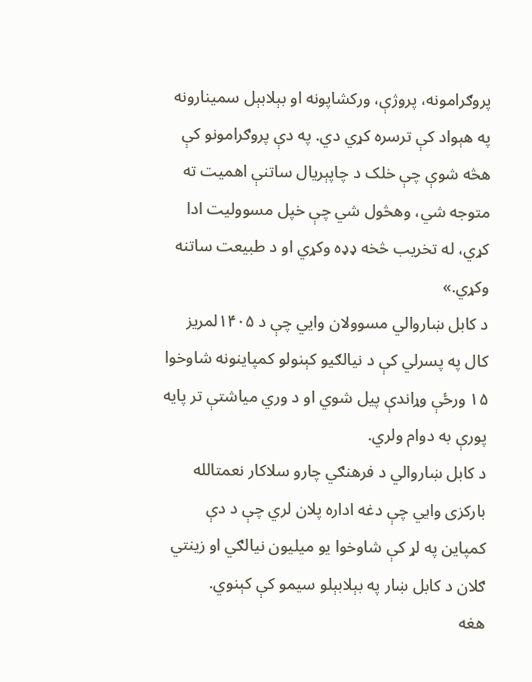پروګرامونه، پروژې، ورکشاپونه او بېلابېل سمینارونه په هېواد کې ترسره کړي دي. په دې پروګرامونو کې هڅه شوې چې خلک د چاپېریال ساتنې اهمیت ته متوجه شي، وهڅول شي چې خپل مسوولیت ادا کړي، له تخریب څخه ډډه وکړي او د طبیعت ساتنه وکړي.»
د کابل ښاروالي مسوولان وايي چې د ۱۴۰۵لمریز کال په پسرلي کې د نیالګیو کېنولو کمپاینونه شاوخوا ۱۵ ورځې وړاندې پیل شوي او د وري میاشتې تر پایه پورې به دوام ولري.
د کابل ښاروالي د فرهنګي چارو سلاکار نعمتالله بارکزی وايي چې دغه اداره پلان لري چې د دې کمپاین په لړ کې شاوخوا یو میلیون نیالګي او زینتي ګلان د کابل ښار په بېلابېلو سیمو کې کېنوي.
هغه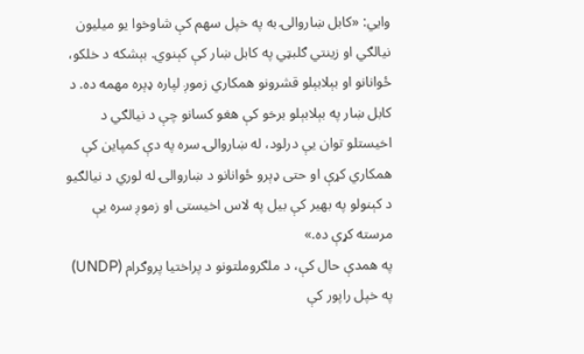وايي: «کابل ښاروالۍ به په خپل سهم کې شاوخوا یو میلیون نیالګي او زینتي ګلبټي په کابل ښار کې کېنوي. بېشکه د خلکو، ځوانانو او بېلابېلو قشرونو همکاري زموږ لپاره ډېره مهمه ده. د کابل ښار په بېلابېلو برخو کې هغو کسانو چې د نیالګي د اخیستلو توان یې درلود، له ښاروالۍ سره په دې کمپاین کې همکاري کړې او حتی ډېرو ځوانانو د ښاروالۍ له لوري د نیالګیو د کېنولو په بهیر کې بیل په لاس اخیستی او زموږ سره یې مرسته کړې ده.»
په همدې حال کې، د ملګروملتونو د پراختیا پروګرام (UNDP) په خپل راپور کې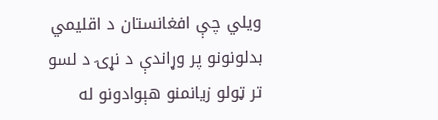ویلي چې افغانستان د اقلیمي بدلونونو پر وړاندې د نړۍ د لسو تر ټولو زیانمنو هېوادونو له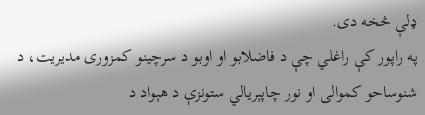ډلې څخه دی.
په راپور کې راغلي چې د فاضلابو او اوبو د سرچینو کمزوری مدیریت، د شنوساحو کموالی او نور چاپېریالي ستونزې د هېواد د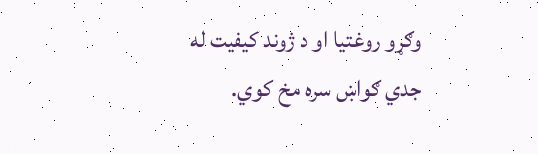وګړو روغتیا او د ژوند کیفیت له جدي ګواښ سره مخ کوي.